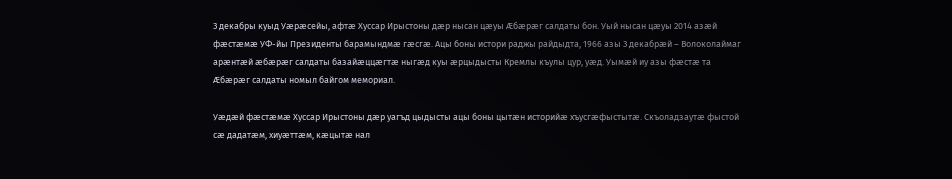3 декабры куыд Уæрæсейы, афтæ Хуссар Ирыстоны дæр нысан цæуы Æбæрæг салдаты бон. Уый нысан цæуы 2014 азæй фæстæмæ УФ-йы Президенты барамындмæ гæсгæ. Ацы боны истори раджы райдыдта, 1966 азы 3 декабрæй – Волоколаймаг арæнтæй æбæрæг салдаты базайæццæгтæ ныгæд куы æрцыдысты Кремлы къулы цур, уæд. Уымæй иу азы фæстæ та Æбæрæг салдаты номыл байгом мемориал.

Уæдæй фæстæмæ Хуссар Ирыстоны дæр уагъд цыдысты ацы боны цытæн историйæ хъусгæфыстытæ. Скъоладзаутæ фыстой сæ дадатæм, хиуæттæм, кæцытæ нал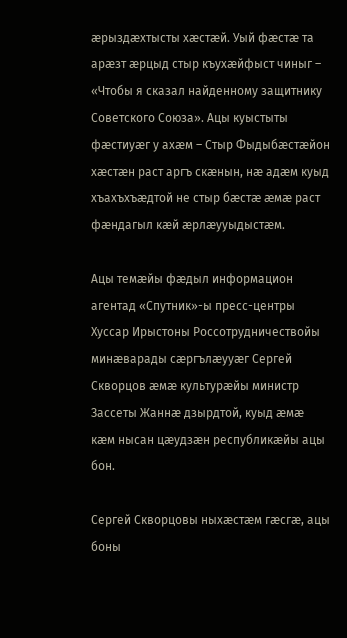æрыздæхтысты хæстæй. Уый фæстæ та арæзт æрцыд стыр къухæйфыст чиныг – «Чтобы я сказал найденному защитнику Советского Союза». Ацы куыстыты фæстиуæг у ахæм – Стыр Фыдыбæстæйон хæстæн раст аргъ скæнын, нæ адæм куыд хъахъхъæдтой не стыр бæстæ æмæ раст фæндагыл кæй æрлæууыдыстæм.

Ацы темæйы фæдыл информацион агентад «Спутник»-ы пресс-центры Хуссар Ирыстоны Россотрудничествойы минæварады сæргълæууæг Сергей Скворцов æмæ культурæйы министр Зассеты Жаннæ дзырдтой, куыд æмæ кæм нысан цæудзæн республикæйы ацы бон.

Сергей Скворцовы ныхæстæм гæсгæ, ацы боны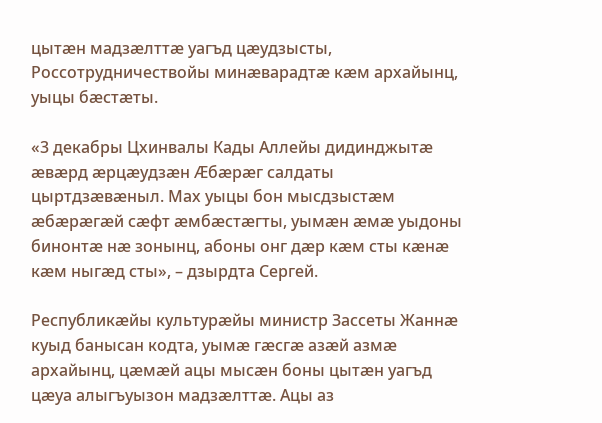цытæн мадзæлттæ уагъд цæудзысты, Россотрудничествойы минæварадтæ кæм архайынц, уыцы бæстæты.

«3 декабры Цхинвалы Кады Аллейы дидинджытæ æвæрд æрцæудзæн Æбæрæг салдаты цыртдзæвæныл. Мах уыцы бон мысдзыстæм æбæрæгæй сæфт æмбæстæгты, уымæн æмæ уыдоны бинонтæ нæ зонынц, абоны онг дæр кæм сты кæнæ кæм ныгæд сты», – дзырдта Сергей.

Республикæйы культурæйы министр Зассеты Жаннæ куыд банысан кодта, уымæ гæсгæ азæй азмæ архайынц, цæмæй ацы мысæн боны цытæн уагъд цæуа алыгъуызон мадзæлттæ. Ацы аз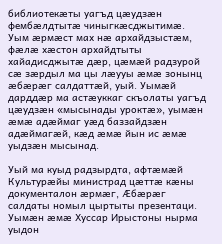библиотекæты уагъд цæудзæн фембæлдтытæ чиныгкæсджытимæ. Уым æрмæст мах нæ архайдзыстæм, фæлæ хæстон архайдтыты хайадисджытæ дæр, цæмæй радзурой сæ зæрдыл ма цы лæууы æмæ зонынц æбæрæг салдаттæй, уый. Уымæй дарддæр ма астæуккаг скъолаты уагъд цæудзæн «мысынады уроктæ», уымæн æмæ адæймаг уæд баззайдзæн адæймагæй, кæд æмæ йын ис æмæ уыдзæн мысынад.

Уый ма куыд радзырдта, афтæмæй Культурæйы министрад цæттæ кæны документалон æрмæг, Æбæрæг салдаты номыл цыртыты презентаци. Уымæн æмæ Хуссар Ирыстоны нырма уыдон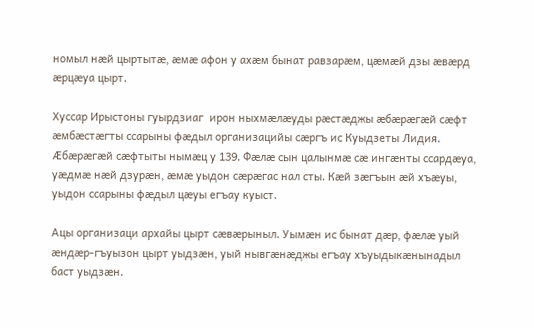номыл нæй цыртытæ, æмæ афон у ахæм бынат равзарæм, цæмæй дзы æвæрд æрцæуа цырт.

Хуссар Ирыстоны гуырдзиаг  ирон ныхмæлæуды рæстæджы æбæрæгæй сæфт æмбæстæгты ссарыны фæдыл организацийы сæргъ ис Куыдзеты Лидия. Æбæрæгæй сæфтыты нымæц у 139. Фæлæ сын цалынмæ сæ ингæнты ссардæуа, уæдмæ нæй дзурæн, æмæ уыдон сæрæгас нал сты. Кæй зæгъын æй хъæуы, уыдон ссарыны фæдыл цæуы егъау куыст.

Ацы организаци архайы цырт сæвæрыныл. Уымæн ис бынат дæр, фæлæ уый æндæр-гъуызон цырт уыдзæн, уый нывгæнæджы егъау хъуыдыкæнынадыл баст уыдзæн.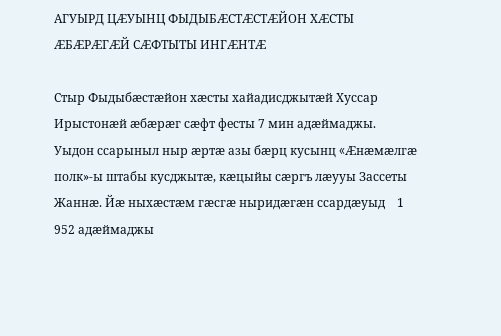АГУЫРД ЦÆУЫНЦ ФЫДЫБÆСТÆСТÆЙОН ХÆСТЫ ÆБÆРÆГÆЙ СÆФТЫТЫ ИНГÆНТÆ

Стыр Фыдыбæстæйон хæсты хайадисджытæй Хуссар Ирыстонæй æбæрæг сæфт фесты 7 мин адæймаджы. Уыдон ссарыныл ныр æртæ азы бæрц кусынц «Æнæмæлгæ полк»-ы штабы кусджытæ, кæцыйы сæргъ лæууы Зассеты Жаннæ. Йæ ныхæстæм гæсгæ ныридæгæн ссардæуыд    1 952 адæймаджы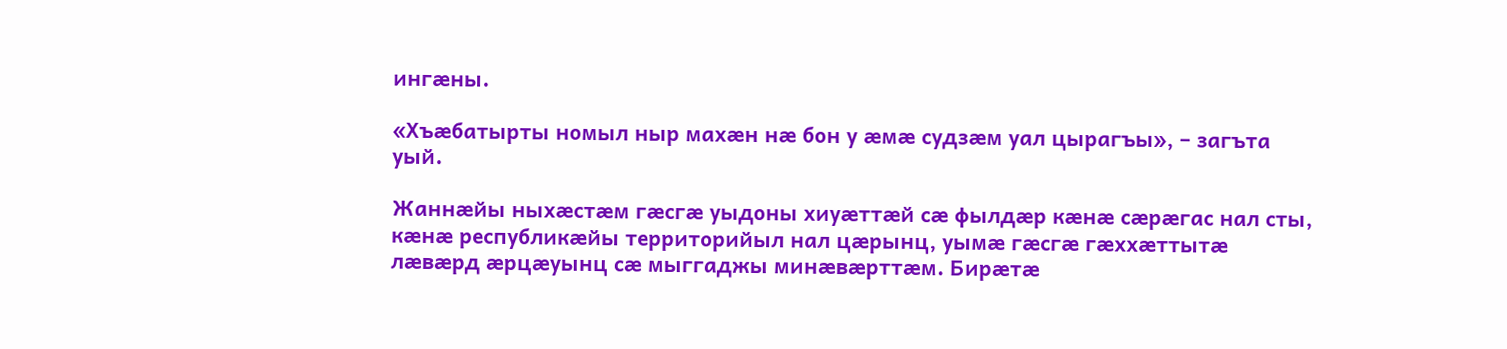ингæны.

«Хъæбатырты номыл ныр махæн нæ бон у æмæ судзæм уал цырагъы», – загъта уый.

Жаннæйы ныхæстæм гæсгæ уыдоны хиуæттæй сæ фылдæр кæнæ сæрæгас нал сты, кæнæ республикæйы территорийыл нал цæрынц, уымæ гæсгæ гæххæттытæ лæвæрд æрцæуынц сæ мыггаджы минæвæрттæм. Бирæтæ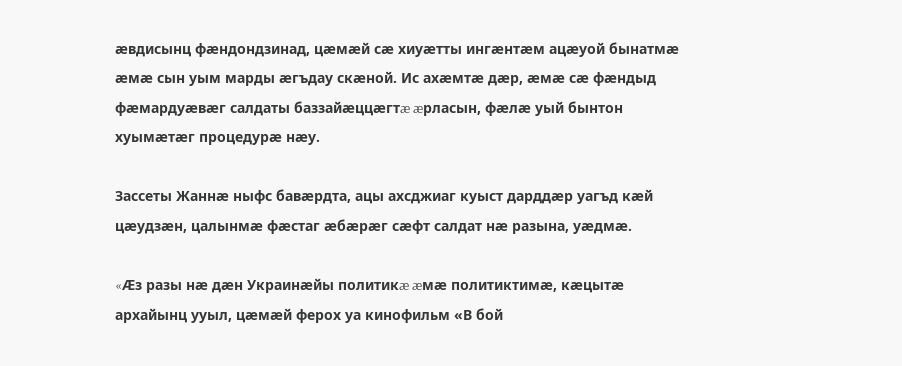æвдисынц фæндондзинад, цæмæй сæ хиуæтты ингæнтæм ацæуой бынатмæ æмæ сын уым марды æгъдау скæной. Ис ахæмтæ дæр, æмæ сæ фæндыд фæмардуæвæг салдаты баззайæццæгтæ æрласын, фæлæ уый бынтон хуымæтæг процедурæ нæу.

Зассеты Жаннæ ныфс бавæрдта, ацы ахсджиаг куыст дарддæр уагъд кæй цæудзæн, цалынмæ фæстаг æбæрæг сæфт салдат нæ разына, уæдмæ.

«Æз разы нæ дæн Украинæйы политикæ æмæ политиктимæ, кæцытæ архайынц ууыл, цæмæй ферох уа кинофильм «В бой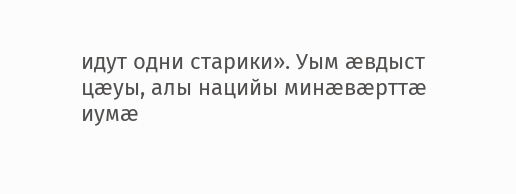идут одни старики». Уым æвдыст цæуы, алы нацийы минæвæрттæ иумæ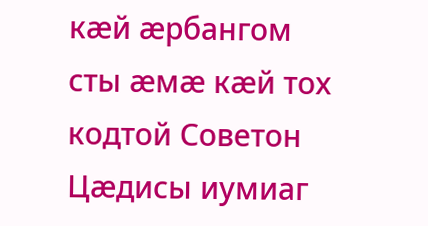кæй æрбангом сты æмæ кæй тох кодтой Советон Цæдисы иумиаг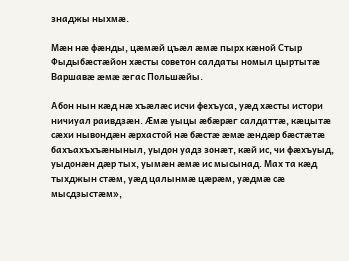знаджы ныхмæ.

Мæн нæ фæнды, цæмæй цъæл æмæ пырх кæной Стыр Фыдыбæстæйон хæсты советон салдаты номыл цыртытæ Варшавæ æмæ æгас Польшæйы.

Абон нын кæд нæ хъæлæс исчи фехъуса, уæд хæсты истори ничиуал раивдзæн. Æмæ уыцы æбæрæг салдаттæ, кæцытæ сæхи нывондæн æрхастой нæ бæстæ æмæ æндæр бæстæтæ бахъахъхъæныныл, уыдон уадз зонæт, кæй ис, чи фæхъуыд, уыдонæн дæр тых, уымæн æмæ ис мысынад. Мах та кæд тыхджын стæм, уæд цалынмæ цæрæм, уæдмæ сæ мысдзыстæм»,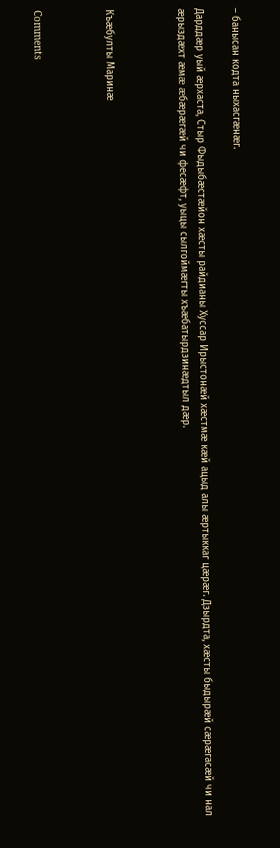– банысан кодта ныхасгæнæг.

Дарддæр уый æрхаста, Стыр Фыдыбæстæйон хæсты райдианы Хуссар Ирыстонæй хæстмæ кæй ацыд алы æртыккаг цæрæг. Дзырдта, хæсты быдырæй сæрæгасæй чи нал æрыздæхт æмæ æбæрæгæй чи фесæфт, уыцы сылгоймæгты хъæбатырдзинæдтыл дæр.



Къæбулты Маринæ



Comments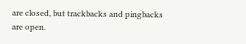are closed, but trackbacks and pingbacks are open.